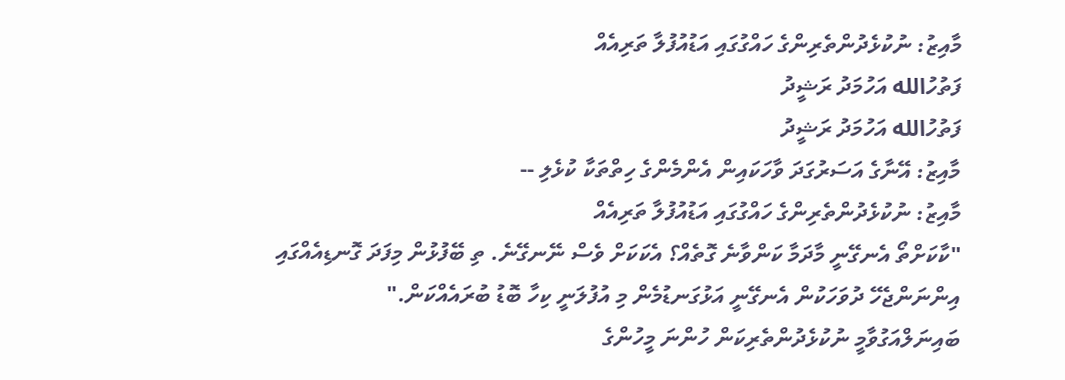މާއިޒު: ނުކުޅެދުންތެރިންގެ ހައްގުގައި އަޑުއުފުލާ ތަރިއެއް
ފަތުހުالله އަހުމަދު ރަޝީދު
ފަތުހުالله އަހުމަދު ރަޝީދު
މާއިޒު: އޭނާގެ އަސަރުގަދަ ވާހަކައިން އެންމެންގެ ހިތްތަކާ ކުޅެލި --
މާއިޒު: ނުކުޅެދުންތެރިންގެ ހައްގުގައި އަޑުއުފުލާ ތަރިއެއް
"ކާކަށްތޯ އެނގޭނީ މާދަމާ ކަންވާނެ ގޮތެއް؟ އެކަކަށް ވެސް ނޭނގޭނެ. ތި ބޭފުޅުން މިފަދަ ގޮނޑިއެއްގައި އިންނަންޖެހޭ ދުވަހަކުން އެނގޭނީ އަޅުގަނޑުމެން މި އުފުލަނީ ކިހާ ބޮޑު ބުރައެއްކަން."
ބައިނަލްއަގުވާމީ ނުކުޅެދުންތެރިކަން ހުންނަ މީހުންގެ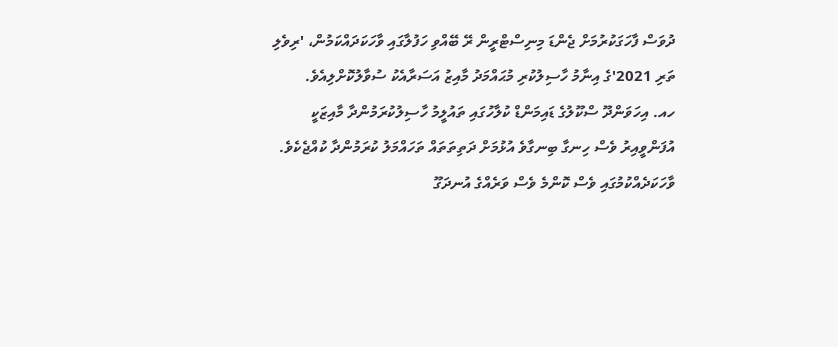ދުވަސް ފާހަގަކުރުމަށް ޖެންޑަ މިނިސްޓްރީން ރޭ ބޭއްވި ހަފުލާގައި ވާހަކަދައްކަމުން، 'ރިވެލި ތަރި 2021'ގެ އިނާމު ހާސިލުކުރި މުޙައްމަދު މާއިޒު އަސަރާއެކު ސުވާލުކޮށްލިއެވެ.
ހއ. އިހަވަންދޫ ސްކޫލުގެ ޑައިމަންޑް ކުލާހުގައި ތައުލީމު ހާސިލުކުރަމުންދާ މާއިޒަކީ އުފަންވީއިރު ވެސް ހިނގާ ބިނގާވެ އުޅުމަށް ދަތިތަތައް ތަހައްމަލު ކުރަމުންދާ ކުއްޖެކެވެ. ވާހަކަދެއްކުމުގައި ވެސް ކޮންމެ ވެސް ވަރެއްގެ އުނދަގޫ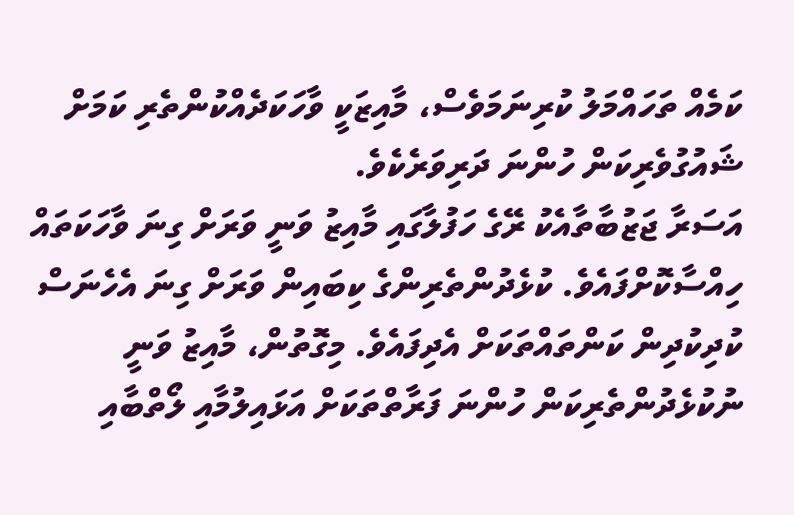ކަމެއް ތަހައްމަލު ކުރިނަމަވެސް، މާއިޒަކީ ވާހަކަދެއްކުންތެރި ކަމަށް ޝައުގުވެރިކަން ހުންނަ ދަރިވަރެކެވެ.
އަސަރާ ޖަޒުބާތާއެކު ރޭގެ ހަފުލާގައި މާއިޒު ވަނީ ވަރަށް ގިނަ ވާހަކަތައް ހިއްސާކޮށްފައެވެ. ކުޅެދުންތެރިންގެ ކިބައިން ވަރަށް ގިނަ އެހެނަސް ކުދިކުދިން ކަންތައްތަކަށް އެދިފައެވެ. މިގޮތުން، މާއިޒު ވަނީ ނުކުޅެދުންތެރިކަން ހުންނަ ފަރާތްތަކަށް އަޅައިލުމާއި ލޯތްބާއި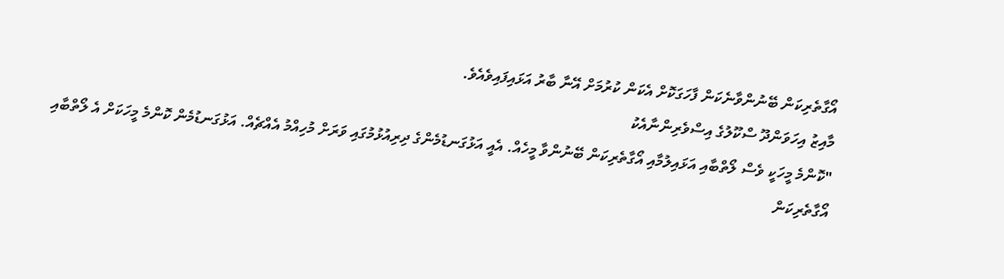އޯގާތެރިކަން ބޭނުންވާނެކަން ފާހަގަކޮށް އެކަން ކުރުމަށް އޭނާ ބާރު އަޅައިފައިވެއެވެ.
މާއިޒު އިހަވަންދޫ ސްކޫލުގެ އިސްވެރިންނާއެކު
"ކޮންމެ މީހަކީ ވެސް ލޯތްބާއި އަޅައިލުމާއި އޯގާތެރިކަން ބޭނުންވާ މީހެއް. އެއީ އަޅުގަނޑުމެންގެ ދިރިއުޅުމުގައި ވަރަށް މުހިއްމު އެއްޗެއް. އަޅުގަނޑުމެން ކޮންމެ މީހަކަށް އެ ލޯތްބާއި އޯގާތެރިކަން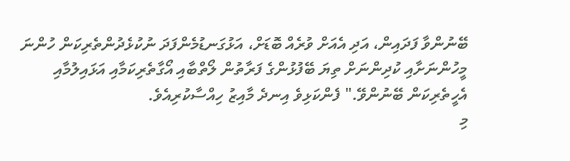ބޭނުންވާ ފަދައިން، އަދި އެއަށް ވުރެއް ބޮޑަށް، އަޅުގަނޑުމެންފަދަ ނުކުޅެދުންތެރިކަން ހުންނަ މީހުންނަށާއި ކުދިންނަށް ތިޔަ ބޭފުޅުންގެ ފަރާތުން ލޯތްބާއި އޯގާތެރިކަމާއި އަޅައިލުމާއި އެހީތެރިކަން ބޭނުންވޭ." ފެންކަޅިވެ އިނދެ މާއިޒު ހިއްސާކުރިއެވެ.
މި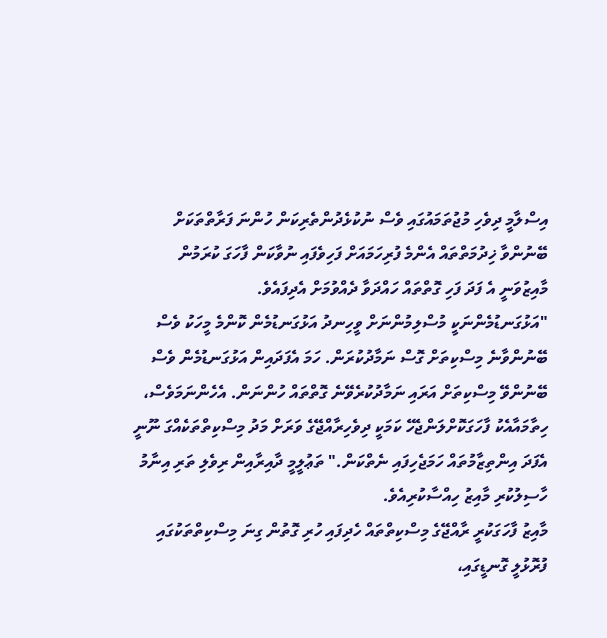އިސްލާމީ ދިވެހި މުޖުތަމައުގައި ވެސް ނުކުޅެދުންތެރިކަން ހުންނަ ފަރާތްތަކަށް ބޭނުންވާ ޚިދުމަތްތައް އެންމެ ފުރިހަމައަށް ފަހިވެފައި ނުވާކަން ފާހަގަ ކުރަމުން މާއިޒުވަނީ އެ ފަދަ ފަހި ގޮތްތައް ހައްދަވާ ދެއްވުމަށް އެދިފައެވެ.
"އަޅުގަނޑުމެންނަކީ މުސްލިމުންނަށް ވީހިނދު އަޅުގަނޑުމެން ކޮންމެ މީހަކު ވެސް ބޭނުންވާނެ މިސްކިތަށް ގޮސް ނަމާދުކުރަން. ހަމަ އެފަދައިން އަޅުގަނޑުމެން ވެސް ބޭނުންވޭ މިސްކިތަށް އަރައި ނަމާދުކުރެވޭނެ ގޮތްތައް ހުންނަން. އެހެންނަމަވެސް، ހިތާމައާއެކު ފާހަގަކޮށްލަންޖެހޭ ކަމަކީ ދިވެހިރާއްޖޭގެ ވަރަށް މަދު މިސްކިތްތަކެއްގަ ނޫނީ އެފަދަ އިންތިޒާމުތައް ހަމަޖެހިފައި ނެތްކަން." ތަޢުލީމީ ދާއިރާއިން ރިވެލި ތަރި އިނާމު ހާސިލުކުރި މާއިޒު ހިއްސާކުރިއެވެ.
މާއިޒު ފާހަގަކުރީ ރާއްޖޭގެ މިސްކިތްތައް ހެދިފައި ހުރި ގޮތުން ގިނަ މިސްކިތްތަކުގައި ފުރޮޅުލީ ގޮނޑީގައި،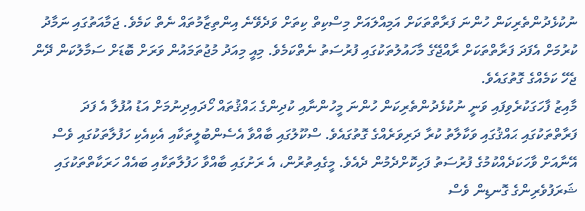ނުކުޅެދުންތެރިކަން ހުންނަ ފަރާތްތަކަށް އަމިއްލައަށް މިސްކިތް ކިތަށް ވަދެވޭނެ އިންތިޒާމުތައް ނެތް ކަމެވެ. ޖަމާއަތުގައި ނަމާދު ކުރުމަށް އެފަދަ ފަރާތްތަކަށް ރާއްޖޭގެ މާހައުލުތަކުގައި ފުރުސަތު ނެތްކަމެވެ. މިއީ މިއަދު މުޖުތަމައުން ވަރަށް ބޮޑަށް ސަމާލުކަން ދޭން ޖެހޭ ކަމެއްގެ ގޮތުގައެވެ.
މާއިޒު ފާހަގަކުރެވިފައި ވަނީ ނުކުޅެދުންތެރިކަން ހުންނަ މީހުންނާއި ކުދިންގެ ޙައްޤުތައް ހޯދައިދިނުމަށް އަޑު އުފުލާ އެ ފަދަ ފަރާތްތަކުގައި ޙައްޤުގައި ވަކާލާތު ކުރާ ދަރިވަރެއްގެ ގޮތުގައެވެ. ސްކޫލުގައި ބާއްވާ އެސެންބުލީތަކާއި އެކިއެކި ހަފުލާތަކުގައި ވެސް އޭނާއަށް ވާހަކަދެއްކުމުގެ ފުރުސަތު ފަހިކޮށްދެމުން ދެއެވެ. މީގެއިތުރުން، އެ ރަށުގައި ބާއްވާ ހަފުލާތަކާއި ބައެއް ހަރަކާތްތަކުގައި ޝަރަފުވެރިންގެ ގޮނޑިން ވެސް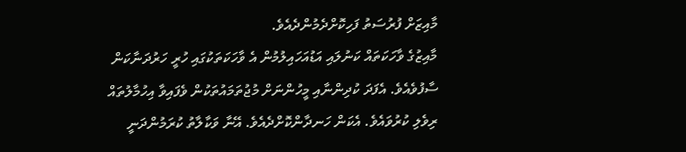މާއިޒަށް ފުރުސަތު ފަހިކޮށްދެމުންދެއެވެ.
މާއިޒުގެ ވާހަކަތައް ކަނުލައި އަޑުއަހައިލުމުން އެ ވާހަކަތަކުގައި ހުރީ ހަރުދަނާކަން ސާފުވެއެވެ. އެފަދަ ކުދިންނާއި މީހުންނަށް މުޖުތަމައުތަކުން ވެފައިވާ އިހުމާލުތައް ރިވެލި ކުރުވައެވެ. އެކަން ހަނދާންކޮށްދެއެވެ. އޭނާ ވަކާލާތު ކުރަމުންދަނީ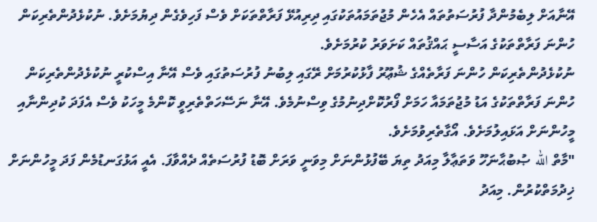އޭނާއަށް ލިބެމުންދާ ފުރުސަތުތައް އެހެން މުޖުތަމައުތަކުގައި ދިރިއުޅޭ ފަރާތްތަކަށް ވެސް ފަހިވެގެން ދިޔުމަށެވެ. ނުކުޅެދުންތެރިކަން ހުންނަ ފަރާތްތަކުގެ އަސާސީ ޙައްޤުތައް ކަށަވަރު ކުރުމަށެވެ.
ނުކުޅެދުންތެރިކަން ހުންނަ ފަރާތެއްގެ ޝުޢޫރު ފާޅުކުރުމަށް ރޭގައި ލިބުނު ފުރުސަތުގައި ވެސް އޭނާ އިސްކުރީ ނުކުޅެދުންތެރިކަން ހުންނަ ފަރާތްތަކުގެ އަޑު މުޖުތަމައާ ހަމަށް ފޯރުކޮށްދިނުމުގެ ވިސްނުމެވެ. އޭނާ ނަސޭހަތްތެރިވީ ކޮންމެ މީހަކު ވެސް އެފަދަ ކުދިންނާއި މީހުންނަށް އަޅައިލުމަށެވެ. އޯގާތެރިވުމަށެވެ.
"މާތް الله ޞުބުޙާނަހޫ ވަތަޢާލާ މިއަދު ތިޔަ ބޭފުޅުންނަށް މިވަނީ ވަރަށް ބޮޑު ފުރުސަތެއް ދެއްވާފަ. އެއީ އަޅުގަނޑުމެން ފަދަ މީހުންނަށް ޚިދުމަތްކުރުން. މިއަދު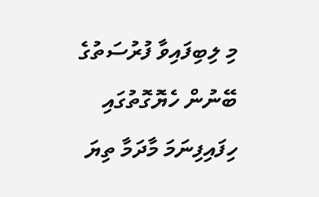މި ލިބިފައިވާ ފުރުސަތުގެ ބޭނުން ހެޔޮގޮތުގައި ހިފައިފިނަމަ މާދަމާ ތިޔަ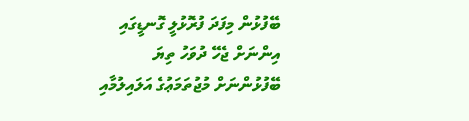ބޭފުޅުން މިފަދަ ފުރޮޅުލީ ގޮނޑީގައި އިންނަށް ޖެހޭ ދުވަހު ތިޔަ ބޭފުޅުންނަށް މުޖުތަމަޢުގެ އަލައިލުމާއި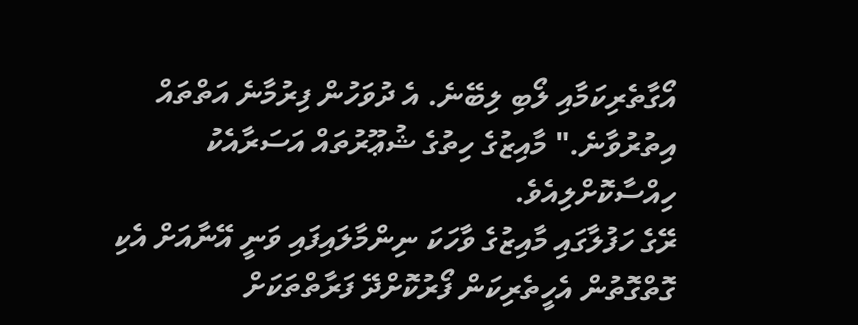އޯގާތެރިކަމާއި ލޯބި ލިބޭނެ. އެ ދުވަހުން ފިރުމާނެ އަތްތައް އިތުރުވާނެ." މާއިޒުގެ ހިތުގެ ޝުޢޫރުތައް އަސަރާއެކު ހިއްސާކޮށްލިއެވެ.
ރޭގެ ހަފުލާގައި މާއިޒުގެ ވާހަކަ ނިންމާލައިފައި ވަނީ އޭނާއަށް އެކި ގޮތްގޮތުން އެހީތެރިކަން ފޯރުކޮށްދޭ ފަރާތްތަކަށް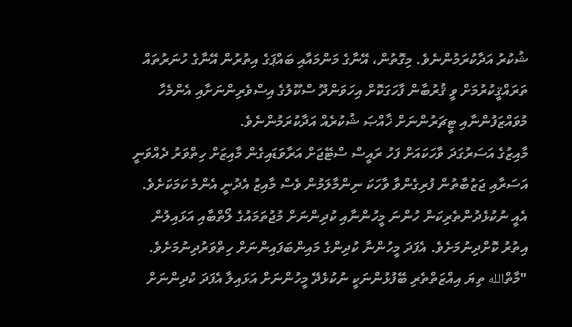ޝުކުރު އަދާކުރަމުންނެވެ. މިގޮތުން، އޭނާގެ މަންމައާއި ބައްޕަގެ އިތުރުން އޭނާގެ ހުނަރުތައް ތަރައްޤީކުރުމަށް ވީ ޤުރުބާން ފާހަގަކޮށް އިހަވަންދޫ ސްކޫލުގެ އިސްވެރިންނަށާއި އެންމެހާ މުވައްޒަފުންނާއި ޓީޗަރުންނަށް ޚާއްޞަ ޝުކުރެއް އަދާކުރަމުންނެވެ.
މާއިޒުގެ އަސަރުގަދަ ވާހަކައަށް ފަހު ރައީސް ސްޓޭޖަށް އަރާވަޑައިގެން މާއިޒަށް ހިތްވަރު ދެއްވަނީ
އަސަރާއި ޖަޒުބާތުން ފުރިގެންވާ ވާހަކަ ނިންމާލަމުން ވެސް މާއިޒު އެދުނީ އެންމެ ކަމަކަށެވެ. އެއީ ނުކުޅެދުންތެރިކަން ހުންނަ މީހުންނާއި ކުދިންނަށް މުޖުތަމައުގެ ލޯތްބާއި އަޅައިލުން އިތުރު ކޮށްދިނުމަށެވެ. އެފަދަ މީހުންނާ ކުދިންގެ މައިންބަފައިންނަށް ހިތްވަރުދިނުމަށެވެ.
"މާތްالله ތިޔަ އިއްޒަތްތެރި ބޭފުޅުންނަކީ ނުކުޅެދޭ މީހުންނަށް އަޅައިލާ އެފަދަ ކުދިންނަށް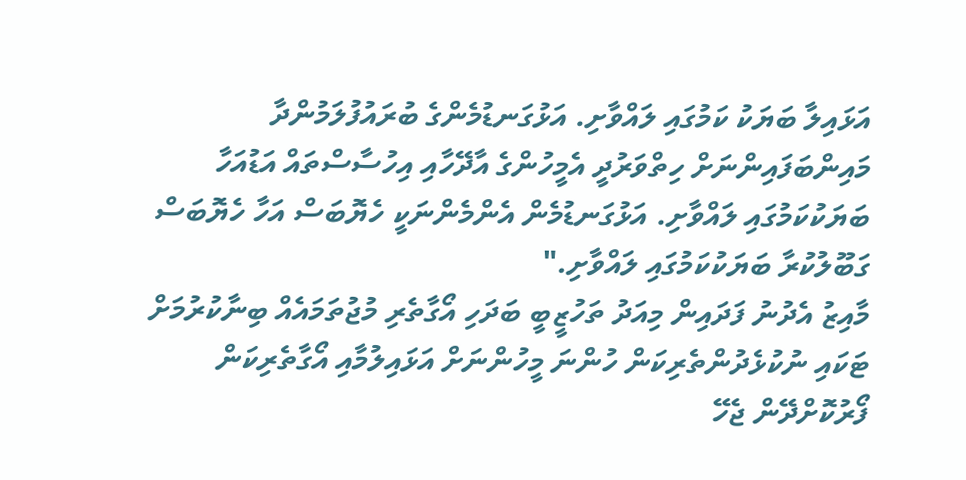އަޅައިލާ ބަޔަކު ކަމުގައި ލައްވާށި. އަޅުގަނޑުމެންގެ ބުރައުފުލަމުންދާ މައިންބަފައިންނަށް ހިތްވަރުދީ އެމީހުންގެ އާދޭހާއި އިހުސާސްތައް އަޑުއަހާ ބަޔަކުކަމުގައި ލައްވާށި. އަޅުގަނޑުމެން އެންމެންނަކީ ހެޔޮބަސް އަހާ ހެޔޮބަސް ގަބޫލުކުރާ ބަޔަކުކަމުގައި ލައްވާށި."
މާއިޒު އެދުނު ފަދައިން މިއަދު ތަހުޒީބީ ބަދަހި އޯގާތެރި މުޖުތަމައެއް ބިނާކުރުމަށް ޓަކައި ނުކުޅެދުންތެރިކަން ހުންނަ މީހުންނަށް އަޅައިލުމާއި އޯގާތެރިކަން ފޯރުކޮށްދޭން ޖެހޭ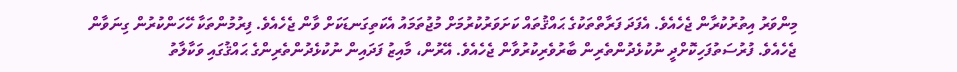މިންވަރު އިތުރުކުރާން ޖެހެއެވެ. އެފަދަ ފަރާތްތަކުގެ ޙައްޤުތައް ކަށަވަރުކުރުމަށް މުޖުތަމައު އެކަތިގަނޑަކަށް ވާން ޖެހެއެވެ. ފިރުމުންތަކާ ހޭހަންކުރުން ގިނަވާން ޖެހެއެވެ. ފުރުސަތުފަހިކޮށްދީ ނުކުޅެދުންތެރިން ބާރުވެރިކުރުވާން ޖެހެއެވެ. އޭރުން، މާއިޒު ފަދައިން ނުކުޅެދުންތެރިންގެ ޙައްޤުގައި ވަކާލާތު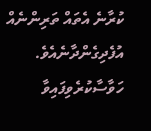ކުރާނެ އެތައް ތަރިންނެއް އުފެދިގެންދާނެއެވެ. ހަވާސާކުރެވިފައިވާ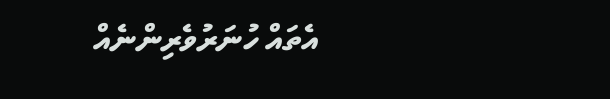އެތައް ހުނަރުވެރިންނެއް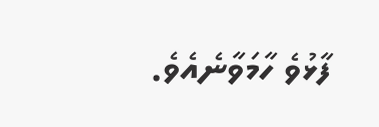ފާޅުވެ ހާމަވާނެއެވެ.